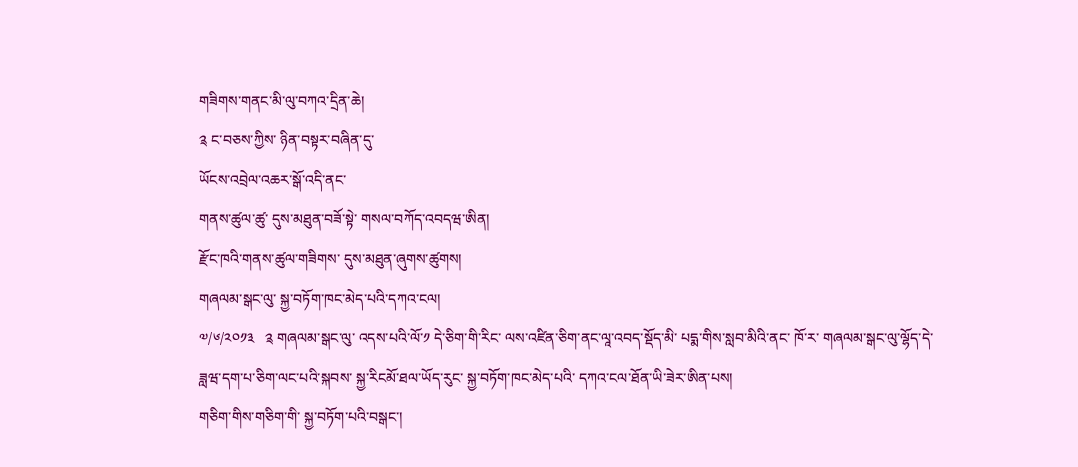གཟིགས་གནང་མི་ལུ་བཀའ་དྲིན་ཆེ།
༉ ང་བཅས་ཀྱིས་ ཉིན་བསྟར་བཞིན་དུ་
ཡོངས་འབྲེལ་འཆར་སྒོ་འདི་ནང་
གནས་ཚུལ་ཚུ་ དུས་མཐུན་བཟོ་སྟེ་ གསལ་བཀོད་འབདཝ་ཨིན།
རྫོང་ཁའི་གནས་ཚུལ་གཟིགས་ དུས་མཐུན་ཞུགས་ཚུགས།
གཞལམ་སྒང་ལུ་ སྐྱ་བཏོག་ཁང་མེད་པའི་དཀའ་ངལ།
༧/༦/༢༠༡༣   ༉ གཞལམ་སྒང་ལུ་ འདས་པའི་ལོ་༡ དེ་ཅིག་གི་རིང་ ལས་འཛིན་ཅིག་ནང་ལཱ་འབད་སྡོད་མི་ པདྨ་གིས་སླབ་མིའི་ནང་ ཁོ་ར་ གཞལམ་སྒང་ལུ་ལྷོད་དེ་ ཟླཝ་དག་པ་ཅིག་ལང་པའི་སྐབས་ སྐྱ་རིངམོ་ཐལ་ཡོད་རུང་ སྐྱ་བཏོག་ཁང་མེད་པའི་ དཀའ་ངལ་ཐོན་ཡི་ཟེར་ཨིན་པས།
གཅིག་གིས་གཅིག་གི་ སྐྱ་བཏོག་པའི་བསྒང་།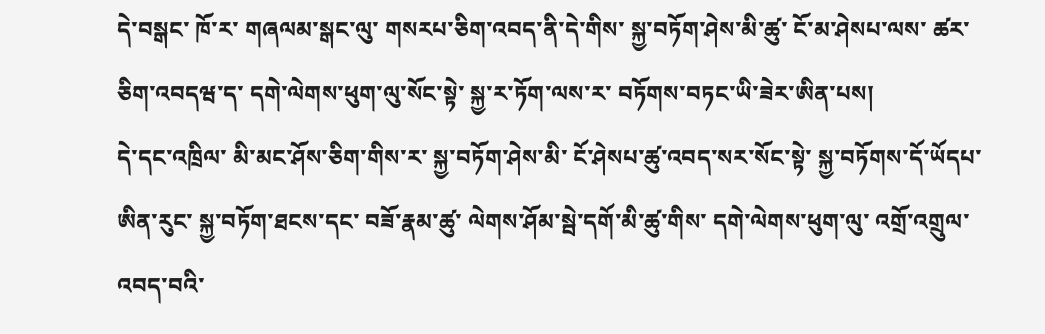དེ་བསྒང་ ཁོ་ར་ གཞལམ་སྒང་ལུ་ གསརཔ་ཅིག་འབད་ནི་དེ་གིས་ སྐྱ་བཏོག་ཤེས་མི་ཚུ་ ངོ་མ་ཤེསཔ་ལས་ ཚར་ཅིག་འབདཝ་ད་ དགེ་ལེགས་ཕུག་ལུ་སོང་སྟེ་ སྐྱ་ར་ཏོག་ལས་ར་ བཏོགས་བཏང་ཡི་ཟེར་ཨིན་པས།
དེ་དང་འཁྲིལ་ མི་མང་ཤོས་ཅིག་གིས་ར་ སྐྱ་བཏོག་ཤེས་མི་ ངོ་ཤེསཔ་ཚུ་འབད་སར་སོང་སྟེ་ སྐྱ་བཏོགས་དོ་ཡོདཔ་ཨིན་རུང་ སྐྱ་བཏོག་ཐངས་དང་ བཟོ་རྣམ་ཚུ་ ལེགས་ཤོམ་སྦེ་དགོ་མི་ཚུ་གིས་ དགེ་ལེགས་ཕུག་ལུ་ འགྲོ་འགྲུལ་འབད་བའི་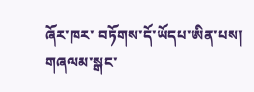ཞོར་ཁར་ བཏོགས་དོ་ཡོདཔ་ཨིན་པས།
གཞལམ་སྒང་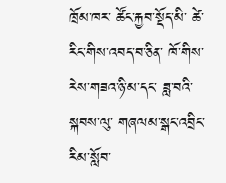ཁྲོམ་ཁར་ ཚོང་རྐྱབ་སྡོད་མི་ ཚེ་རིང་གིས་འབད་བ་ཅིན་ ཁོ་གིས་ རེས་གཟའ་ཉི་མ་དང་ ཟླ་བའི་སྐབས་ལུ་ གཞལམ་སྒང་འབྲིང་རིམ་སློབ་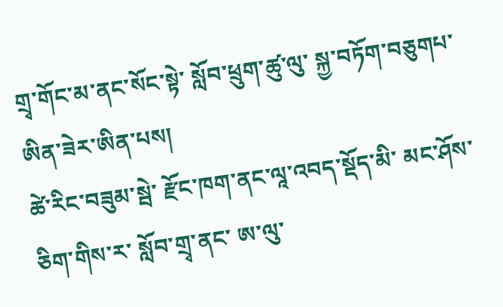གྲྭ་གོང་མ་ནང་སོང་སྟེ་ སློབ་ཕྲུག་ཚུ་ལུ་ སྐྱ་བཏོག་བཅུགཔ་ཨིན་ཟེར་ཨིན་པས།
ཚེ་རིང་བཟུམ་སྦེ་ རྫོང་ཁག་ནང་ལཱ་འབད་སྡོད་མི་ མང་ཤོས་ཅིག་གིས་ར་ སློབ་གྲྭ་ནང་ ཨ་ལུ་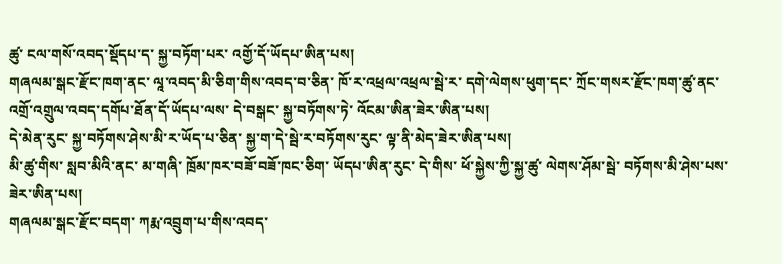ཚུ་ ངལ་གསོ་འབད་སྡོདཔ་ད་ སྐྱ་བཏོག་པར་ འགྱོ་དོ་ཡོདཔ་ཨིན་པས།
གཞལམ་སྒང་རྫོང་ཁག་ནང་ ལཱ་འབད་མི་ཅིག་གིས་འབད་བ་ཅིན་ ཁོ་ར་འཕྲལ་འཕྲལ་སྦེ་ར་ དགེ་ལེགས་ཕུག་དང་ ཀྲོང་གསར་རྫོང་ཁག་ཚུ་ནང་ འགྲོ་འགྲུལ་འབད་དགོཔ་ཐོན་དོ་ཡོདཔ་ལས་ དེ་བསྒང་ སྐྱ་བཏོགས་ཏེ་ འོངམ་ཨིན་ཟེར་ཨིན་པས།
དེ་མེན་རུང་ སྐྱ་བཏོགས་ཤེས་མི་ར་ཡོད་པ་ཅིན་ སྐྱ་ག་དེ་སྦེ་ར་བཏོགས་རུང་ ལྟ་ནི་མེད་ཟེར་ཨིན་པས།
མི་ཚུ་གིས་ སླབ་མིའི་ནང་ མ་གཞི་ ཁྲོམ་ཁར་བཟོ་བཟོ་ཁང་ཅིག་ ཡོདཔ་ཨིན་རུང་ དེ་གིས་ ཕོ་སྐྱེས་ཀྱི་སྐྱ་ཚུ་ ལེགས་ཤོམ་སྦེ་ བཏོགས་མི་ཤེས་པས་ཟེར་ཨིན་པས།
གཞལམ་སྒང་རྫོང་བདག་ ཀརྨ་འབྲུག་པ་གིས་འབད་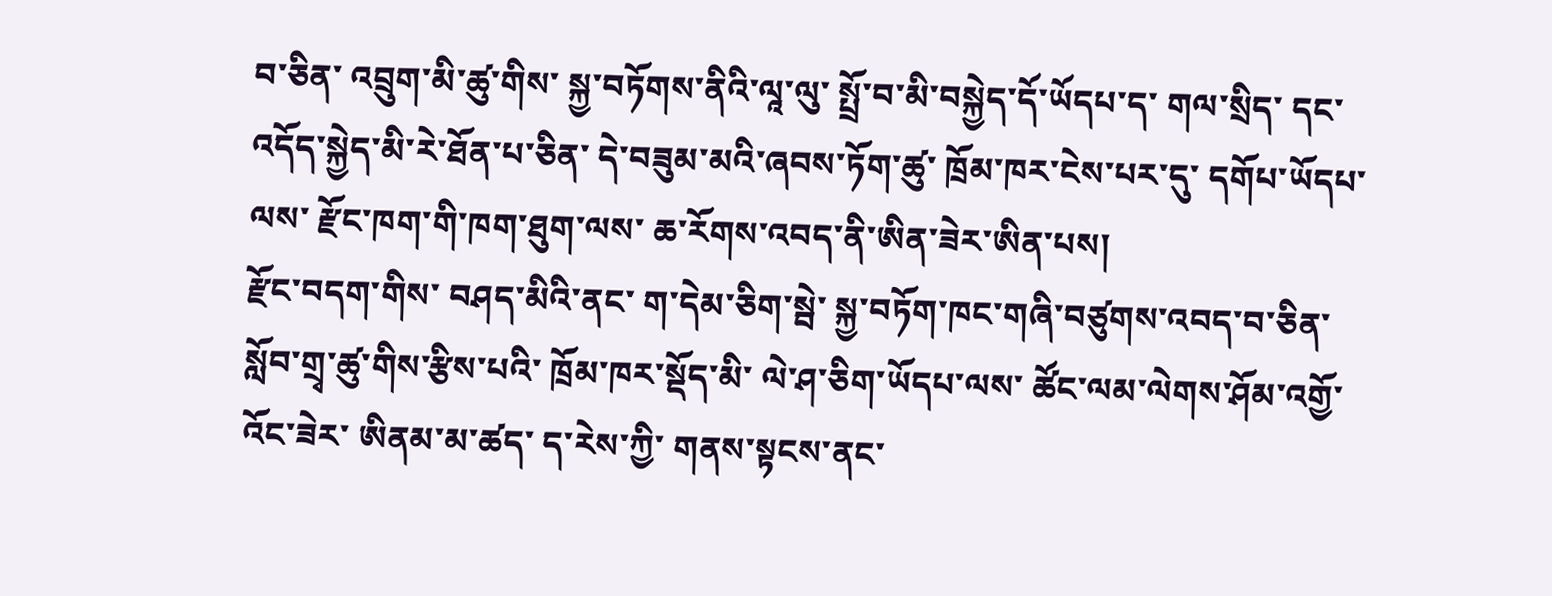བ་ཅིན་ འབྲུག་མི་ཚུ་གིས་ སྐྱ་བཏོགས་ནིའི་ལཱ་ལུ་ སྤྲོ་བ་མི་བསྐྱེད་དོ་ཡོདཔ་ད་ གལ་སྲིད་ དང་འདོད་སྐྱེད་མི་རེ་ཐོན་པ་ཅིན་ དེ་བཟུམ་མའི་ཞབས་ཏོག་ཚུ་ ཁྲོམ་ཁར་ངེས་པར་དུ་ དགོཔ་ཡོདཔ་ལས་ རྫོང་ཁག་གི་ཁག་ཐུག་ལས་ ཆ་རོགས་འབད་ནི་ཨིན་ཟེར་ཨིན་པས།
རྫོང་བདག་གིས་ བཤད་མིའི་ནང་ ག་དེམ་ཅིག་སྦེ་ སྐྱ་བཏོག་ཁང་གཞི་བཙུགས་འབད་བ་ཅིན་ སློབ་གྲྭ་ཚུ་གིས་རྩིས་པའི་ ཁྲོམ་ཁར་སྡོད་མི་ ལེ་ཤ་ཅིག་ཡོདཔ་ལས་ ཚོང་ལམ་ལེགས་ཤོམ་འགྱོ་འོང་ཟེར་ ཨིནམ་མ་ཚད་ ད་རེས་ཀྱི་ གནས་སྟངས་ནང་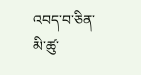འབད་བ་ཅིན་ མི་ཚུ་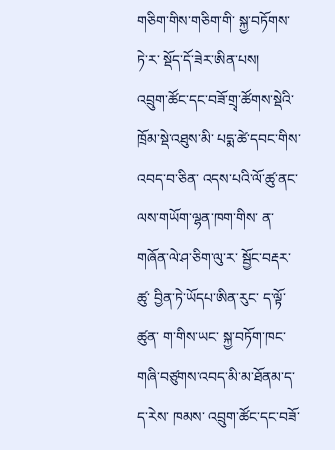གཅིག་གིས་གཅིག་གི་ སྐྱ་བཏོགས་ཏེ་ར་ སྡོད་དོ་ཟེར་ཨིན་པས།
འབྲུག་ཚོང་དང་བཟོ་གྲྭ་ཚོགས་སྡེའི་ ཁྲོམ་སྡེ་འཐུས་མི་ པདྨ་ཚེ་དབང་གིས་འབད་བ་ཅིན་ འདས་པའི་ལོ་ཚུ་ནང་ ལས་གཡོག་ལྷན་ཁག་གིས་ ན་གཞོན་ལེ་ཤ་ཅིག་ལུ་ར་ སྦྱོང་བརྡར་ཚུ་ བྱིན་ཏེ་ཡོདཔ་ཨིན་རུང་ ད་ལྟོ་ཚུན་ ག་གིས་ཡང་ སྐྱ་བཏོག་ཁང་ གཞི་བཙུགས་འབད་མི་མ་ཐོནམ་ད་ ད་རེས་ ཁམས་ འབྲུག་ཚོང་དང་བཟོ་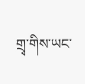གྲྭ་གིས་ཡང་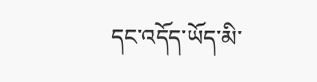དང་འདོད་ཡོད་མི་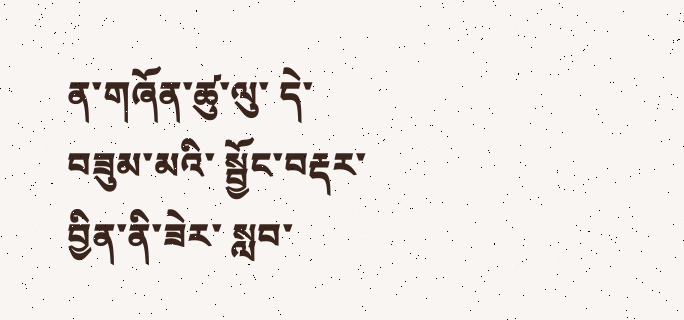ན་གཞོན་ཚུ་ལུ་ དེ་བཟུམ་མའི་ སྦྱོང་བརྡར་བྱིན་ནི་ཟེར་ སླབ་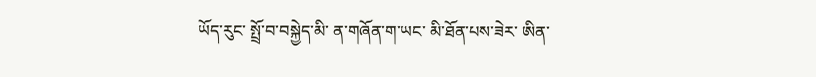ཡོད་རུང་ སྤྲོ་བ་བསྐྱེད་མི་ ན་གཞོན་ག་ཡང་ མི་ཐོན་པས་ཟེར་ ཨིན་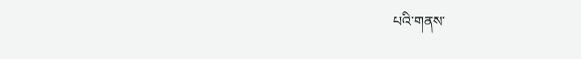པའི་གནས་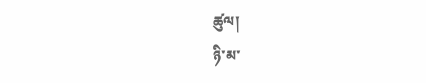ཚུལ།
ཉི་མ་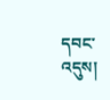དབང་འདུས།